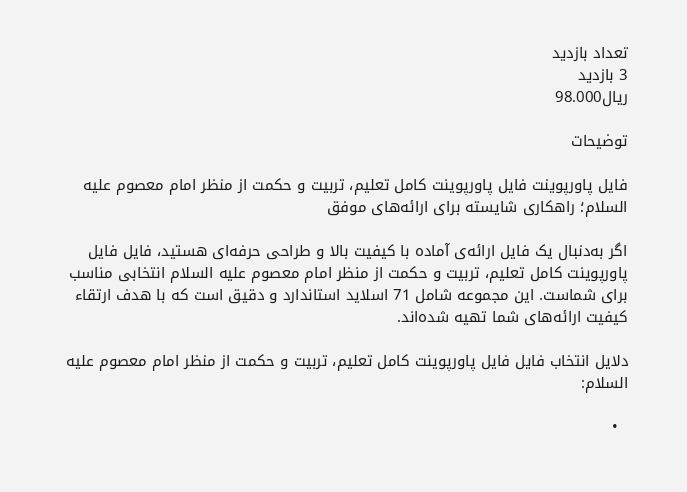تعداد بازدید
3 بازدید
ریال98.000

توضیحات

فایل پاورپوینت فایل پاورپوینت کامل تعلیم، تربیت و حکمت از منظر امام معصوم علیه السلام؛ راهکاری شایسته برای ارائه‌های موفق

اگر به‌دنبال یک فایل ارائه‌ی آماده با کیفیت بالا و طراحی حرفه‌ای هستید، فایل فایل پاورپوینت کامل تعلیم، تربیت و حکمت از منظر امام معصوم علیه السلام انتخابی مناسب برای شماست. این مجموعه شامل 71 اسلاید استاندارد و دقیق است که با هدف ارتقاء کیفیت ارائه‌های شما تهیه شده‌اند.

دلایل انتخاب فایل فایل پاورپوینت کامل تعلیم، تربیت و حکمت از منظر امام معصوم علیه السلام:

  •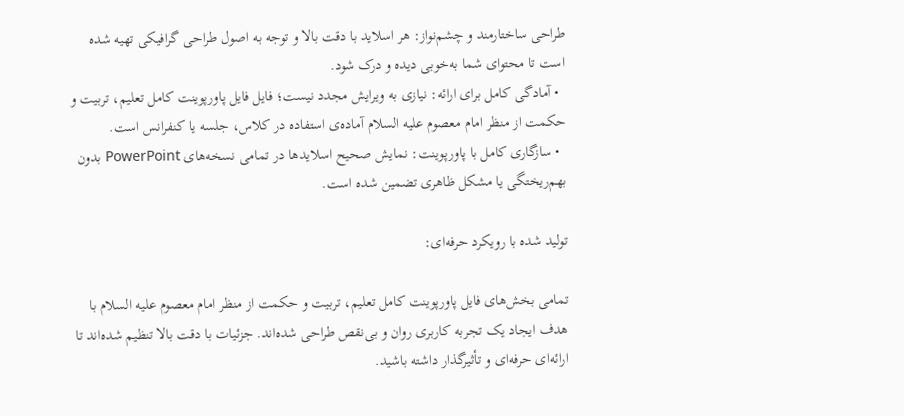طراحی ساختارمند و چشم‌نواز: هر اسلاید با دقت بالا و توجه به اصول طراحی گرافیکی تهیه شده است تا محتوای شما به‌خوبی دیده و درک شود.
  • آمادگی کامل برای ارائه: نیازی به ویرایش مجدد نیست؛ فایل فایل پاورپوینت کامل تعلیم، تربیت و حکمت از منظر امام معصوم علیه السلام آماده‌ی استفاده در کلاس، جلسه یا کنفرانس است.
  • سازگاری کامل با پاورپوینت: نمایش صحیح اسلایدها در تمامی نسخه‌های PowerPoint بدون بهم‌ریختگی یا مشکل ظاهری تضمین شده است.

تولید شده با رویکرد حرفه‌ای:

تمامی بخش‌های فایل پاورپوینت کامل تعلیم، تربیت و حکمت از منظر امام معصوم علیه السلام با هدف ایجاد یک تجربه کاربری روان و بی‌نقص طراحی شده‌اند. جزئیات با دقت بالا تنظیم شده‌اند تا ارائه‌ای حرفه‌ای و تأثیرگذار داشته باشید.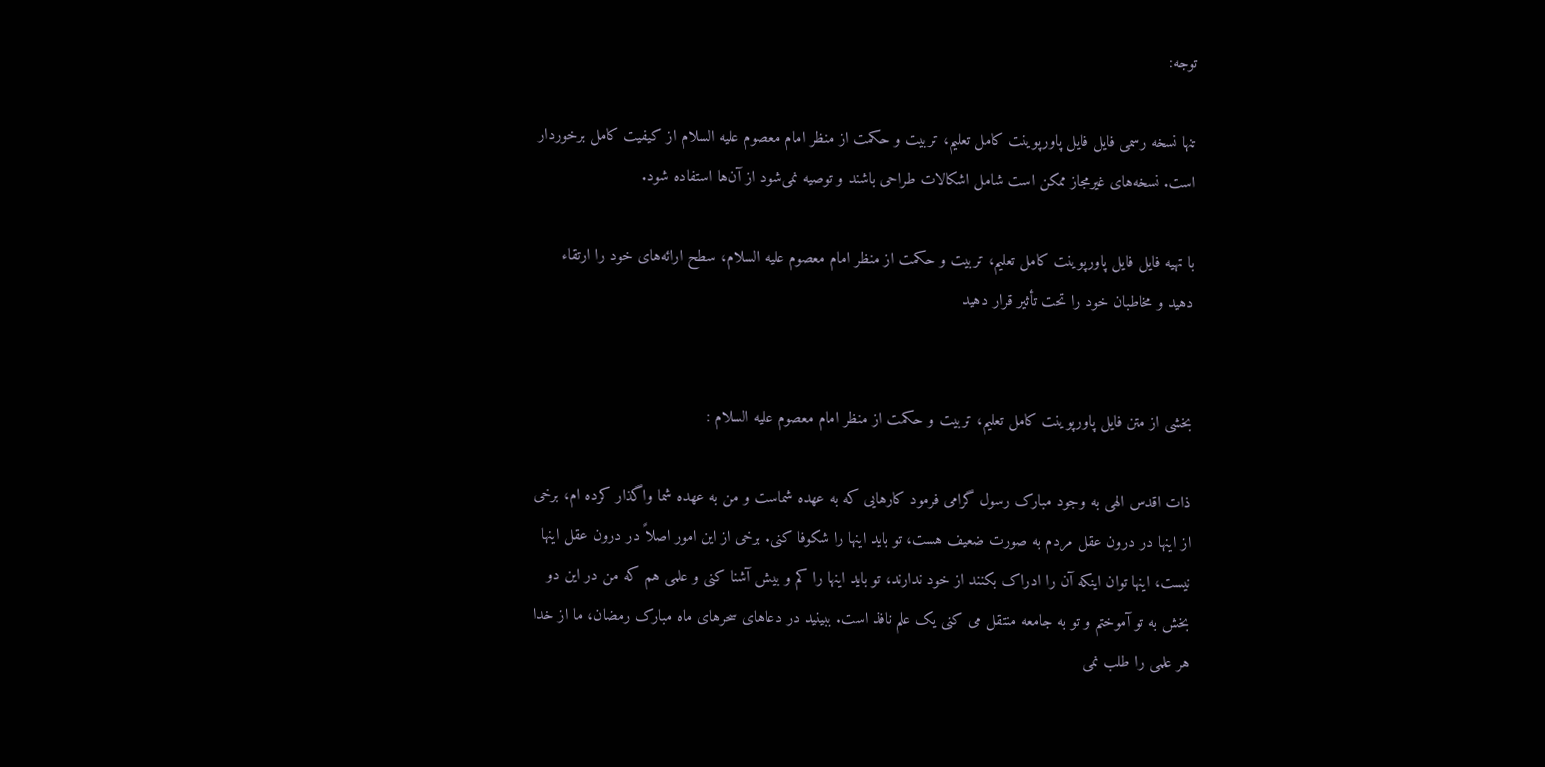توجه:

تنها نسخه رسمی فایل فایل پاورپوینت کامل تعلیم، تربیت و حکمت از منظر امام معصوم علیه السلام از کیفیت کامل برخوردار است. نسخه‌های غیرمجاز ممکن است شامل اشکالات طراحی باشند و توصیه نمی‌شود از آن‌ها استفاده شود.

با تهیه فایل فایل پاورپوینت کامل تعلیم، تربیت و حکمت از منظر امام معصوم علیه السلام، سطح ارائه‌های خود را ارتقاء دهید و مخاطبان خود را تحت تأثیر قرار دهید


بخشی از متن فایل پاورپوینت کامل تعلیم، تربیت و حکمت از منظر امام معصوم علیه السلام :

ذات اقدس الهی به وجود مبارک رسول گرامی فرمود کارهایی که به عهده شماست و من به عهده شما واگذار کرده ام، برخی از اینها در درون عقل مردم به صورت ضعیف هست، تو باید اینها را شکوفا کنی. برخی از این امور اصلاً در درون عقل اینها نیست، اینها توان اینکه آن را ادراک بکنند از خود ندارند، تو باید اینها را کم و بیش آشنا کنی و علمی هم که من در این دو بخش به تو آموختم و تو به جامعه منتقل می کنی یک علم نافذ است. ببینید در دعاهای سحرهای ماه مبارک رمضان، ما از خدا هر علمی را طلب نمی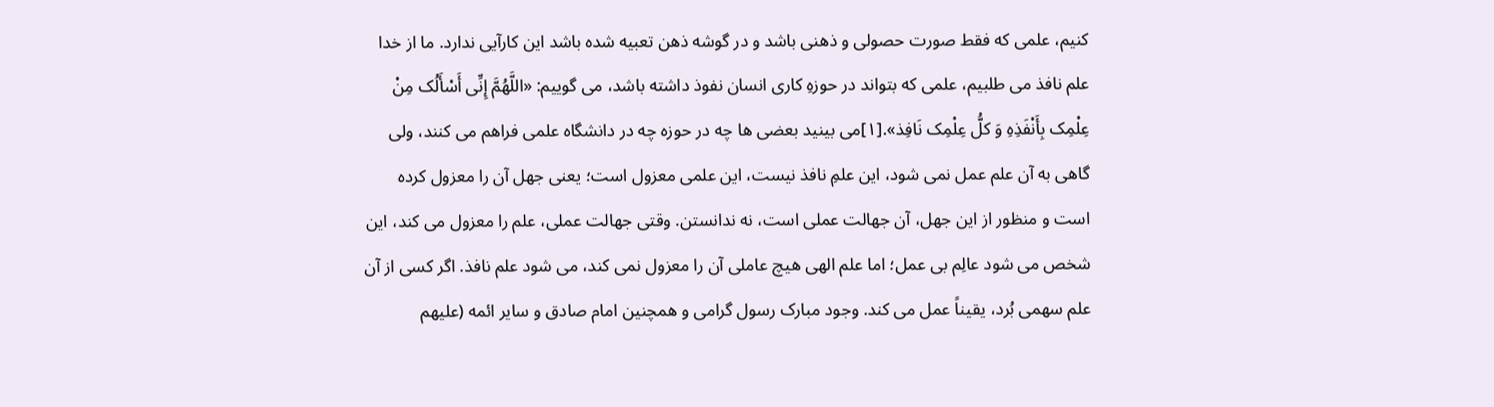کنیم، علمی که فقط صورت حصولی و ذهنی باشد و در گوشه ذهن تعبیه شده باشد این کارآیی ندارد. ما از خدا علم نافذ می طلبیم، علمی که بتواند در حوزهِ کاری انسان نفوذ داشته باشد، می گوییم: «اللَّهُمَّ إِنِّی أَسْأَلُک مِنْ عِلْمِک بِأَنْفَذِهِ وَ کلُّ عِلْمِک نَافِذ».[۱]می بینید بعضی ها چه در حوزه چه در دانشگاه علمی فراهم می کنند، ولی گاهی به آن علم عمل نمی شود، این علمِ نافذ نیست، این علمی معزول است؛ یعنی جهل آن را معزول کرده است و منظور از این جهل، آن جهالت عملی است، نه ندانستن. وقتی جهالت عملی، علم را معزول می کند، این شخص می شود عالِم بی عمل؛ اما علم الهی هیچ عاملی آن را معزول نمی کند، می شود علم نافذ. اگر کسی از آن علم سهمی بُرد، یقیناً عمل می کند. وجود مبارک رسول گرامی و همچنین امام صادق و سایر ائمه (علیهم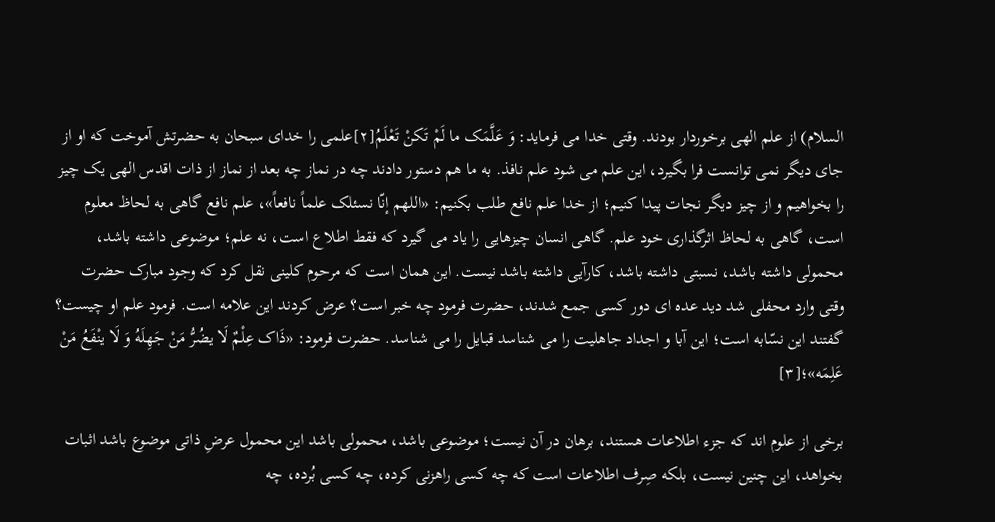السلام) از علم الهی برخوردار بودند. وقتی خدا می فرماید: وَ عَلَّمَک ما لَمْ تَکنْ تَعْلَمُ[۲]علمی را خدای سبحان به حضرتش آموخت که او از جای دیگر نمی توانست فرا بگیرد، این علم می شود علم نافذ. به ما هم دستور دادند چه در نماز چه بعد از نماز از ذات اقدس الهی یک چیز را بخواهیم و از چیز دیگر نجات پیدا کنیم؛ از خدا علم نافع طلب بکنیم: «اللهم إنّا نسئلک علماً نافعاً»، علم نافع گاهی به لحاظ معلوم است، گاهی به لحاظ اثرگذاری خود علم. گاهی انسان چیزهایی را یاد می گیرد که فقط اطلاع است، نه علم؛ موضوعی داشته باشد، محمولی داشته باشد، نسبتی داشته باشد، کارآیی داشته باشد نیست. این همان است که مرحوم کلینی نقل کرد که وجود مبارک حضرت وقتی وارد محفلی شد دید عده ای دور کسی جمع شدند، حضرت فرمود چه خبر است؟ عرض کردند این علامه است. فرمود علم او چیست؟ گفتند این نسّابه است؛ این آبا و اجداد جاهلیت را می شناسد قبایل را می شناسد. حضرت فرمود: «ذَاک عِلْمٌ لَا یضُرُّ مَنْ جَهِلَهُ وَ لَا ینْفَعُ مَنْ عَلِمَه»؛[۳]

برخی از علوم اند که جزء اطلاعات هستند، برهان در آن نیست؛ موضوعی باشد، محمولی باشد این محمول عرضِ ذاتی موضوع باشد اثبات بخواهد، این چنین نیست، بلکه صِرف اطلاعات است که چه کسی راهزنی کرده، چه کسی بُرده، چه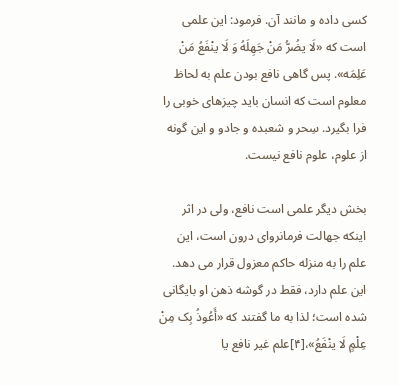کسی داده و مانند آن. فرمود: این علمی است که «لَا یضُرُّ مَنْ جَهِلَهُ وَ لَا ینْفَعُ مَنْ عَلِمَه». پس گاهی نافع بودن علم به لحاظ معلوم است که انسان باید چیزهای خوبی را فرا بگیرد. سِحر و شعبده و جادو و این گونه از علوم، علوم نافع نیست.

بخش دیگر علمی است نافع، ولی در اثر اینکه جهالت فرمانروای درون است، این علم را به منزله حاکم معزول قرار می دهد. این علم دارد، فقط در گوشه ذهن او بایگانی شده است؛ لذا به ما گفتند که «أَعُوذُ بِک مِنْ عِلْمٍ لَا ینْفَعُ»،[۴]علم غیر نافع یا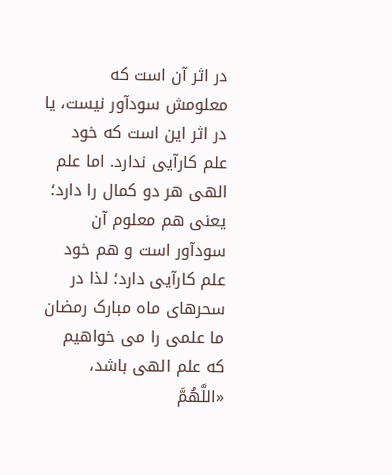در اثر آن است که معلومش سودآور نیست، یا در اثر این است که خود علم کارآیی ندارد. اما علم الهی هر دو کمال را دارد؛ یعنی هم معلوم آن سودآور است و هم خود علم کارآیی دارد؛ لذا در سحرهای ماه مبارک رمضان ما علمی را می خواهیم که علم الهی باشد، «اللَّهُمَّ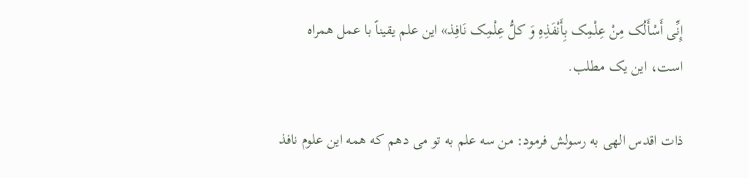إِنِّی أَسْأَلُک مِنْ عِلْمِک بِأَنْفَذِهِ وَ کلُّ عِلْمِک نَافِذ» این علم یقیناً با عمل همراه است، این یک مطلب.

ذات اقدس الهی به رسولش فرمود: من سه علم به تو می دهم که همه این علوم نافذ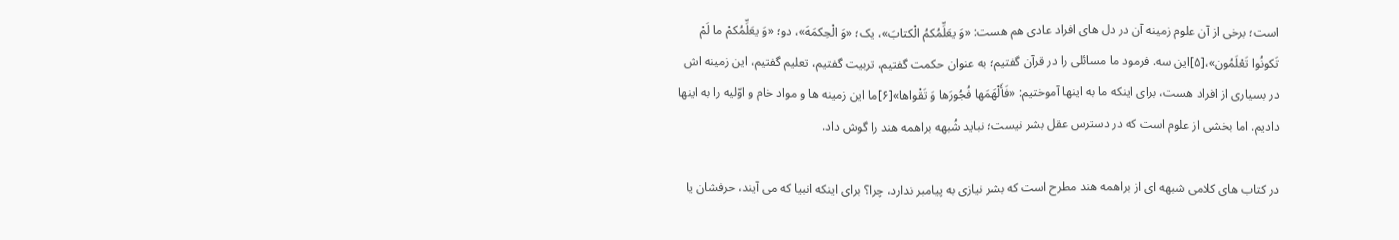است؛ برخی از آن علوم زمینه آن در دل های افراد عادی هم هست: «وَ یعَلِّمُکمُ الْکتابَ»، یک؛ «وَ الْحِکمَهَ»، دو؛ «وَ یعَلِّمُکمْ ما لَمْ تَکونُوا تَعْلَمُون»،[۵]این سه. فرمود ما مسائلی را در قرآن گفتیم؛ به عنوان حکمت گفتیم، تربیت گفتیم، تعلیم گفتیم، این زمینه اش در بسیاری از افراد هست، برای اینکه ما به اینها آموختیم: «فَأَلْهَمَها فُجُورَها وَ تَقْواها»[۶]ما این زمینه ها و مواد خام و اوّلیه را به اینها دادیم. اما بخشی از علوم است که در دسترس عقل بشر نیست؛ نباید شُبهه براهمه هند را گوش داد.

در کتاب های کلامی شبهه ای از براهمه هند مطرح است که بشر نیازی به پیامبر ندارد، چرا؟ برای اینکه انبیا که می آیند، حرفشان یا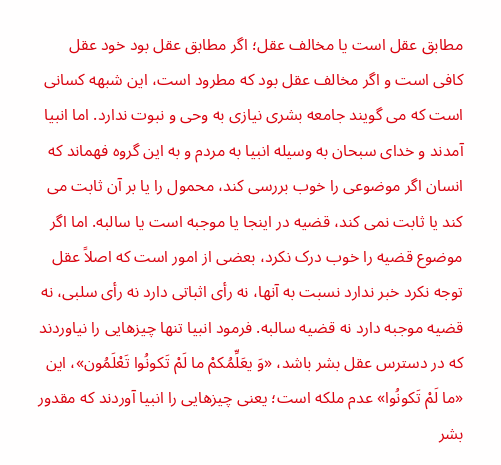مطابق عقل است یا مخالف عقل؛ اگر مطابق عقل بود خود عقل کافی است و اگر مخالف عقل بود که مطرود است، این شبهه کسانی است که می گویند جامعه بشری نیازی به وحی و نبوت ندارد. اما انبیا آمدند و خدای سبحان به وسیله انبیا به مردم و به این گروه فهماند که انسان اگر موضوعی را خوب بررسی کند، محمول را یا بر آن ثابت می کند یا ثابت نمی کند، قضیه در اینجا یا موجبه است یا سالبه. اما اگر موضوع قضیه را خوب درک نکرد، بعضی از امور است که اصلاً عقل توجه نکرد خبر ندارد نسبت به آنها، نه رأی اثباتی دارد نه رأی سلبی، نه قضیه موجبه دارد نه قضیه سالبه. فرمود انبیا تنها چیزهایی را نیاوردند که در دسترس عقل بشر باشد، «وَ یعَلِّمُکمْ ما لَمْ تَکونُوا تَعْلَمُون»، این «ما لَمْ تَکونُوا» عدم ملکه است؛ یعنی چیزهایی را انبیا آوردند که مقدور بشر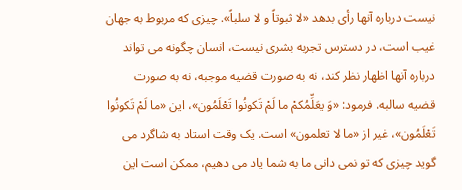نیست درباره آنها رأی بدهد «لا ثبوتاً و لا سلباً». چیزی که مربوط به جهان غیب است، در دسترس تجربه بشری نیست، انسان چگونه می تواند درباره آنها اظهار نظر کند، نه به صورت قضیه موجبه، نه به صورت قضیه سالبه. فرمود: «وَ یعَلِّمُکمْ ما لَمْ تَکونُوا تَعْلَمُون»، این «ما لَمْ تَکونُوا تَعْلَمُون»، غیر از «ما لا تعلمون» است. یک وقت استاد به شاگرد می گوید چیزی که تو نمی دانی ما به شما یاد می دهیم، ممکن است این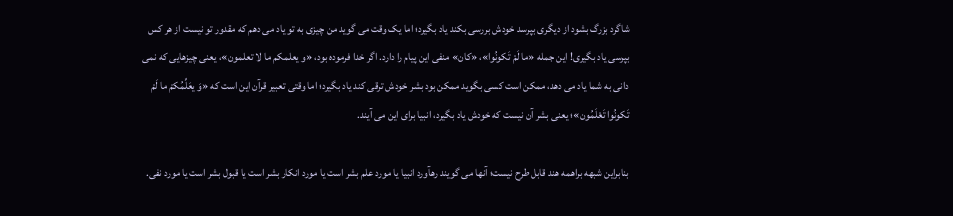شاگرد بزرگ بشود از دیگری بپرسد خودش بررسی بکند یاد بگیرد؛ اما یک وقت می گوید من چیزی به تو یاد می دهم که مقدور تو نیست از هر کس بپرسی یاد بگیری! این جمله «ما لَمْ تَکونُوا»، «کان» منفی این پیام را دارد. اگر خدا فرموده بود، «و یعلمکم ما لا تعلمون»، یعنی چیزهایی که نمی دانی به شما یاد می دهد، ممکن است کسی بگوید ممکن بود بشر خودش ترقی کند یاد بگیرد؛ اما وقتی تعبیر قرآن این است که «وَ یعَلِّمُکمْ ما لَمْ تَکونُوا تَعْلَمُون»؛ یعنی بشر آن نیست که خودش یاد بگیرد، انبیا برای این می آیند.

بنابراین شبهه براهمه هند قابل طرح نیست؛ آنها می گویند رهآورد انبیا یا مورد علم بشر است یا مورد انکار بشر است یا قبول بشر است یا مورد نفی.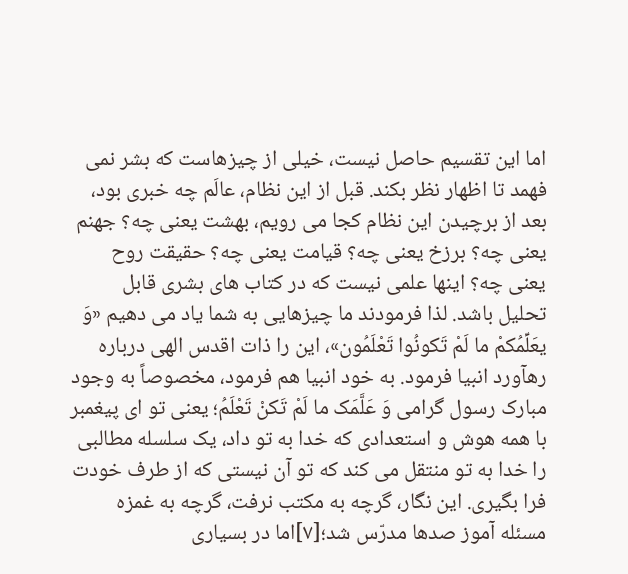اما این تقسیم حاصل نیست، خیلی از چیزهاست که بشر نمی فهمد تا اظهار نظر بکند. قبل از این نظام، عالَم چه خبری بود، بعد از برچیدن این نظام کجا می رویم، بهشت یعنی چه؟ جهنم یعنی چه؟ برزخ یعنی چه؟ قیامت یعنی چه؟ حقیقت روح یعنی چه؟ اینها علمی نیست که در کتاب های بشری قابل تحلیل باشد. لذا فرمودند ما چیزهایی به شما یاد می دهیم «وَ یعَلِّمُکمْ ما لَمْ تَکونُوا تَعْلَمُون»، این را ذات اقدس الهی درباره رهآورد انبیا فرمود. به خود انبیا هم فرمود، مخصوصاً به وجود مبارک رسول گرامی وَ عَلَّمَک ما لَمْ تَکنْ تَعْلَمُ؛ یعنی تو ای پیغمبر با همه هوش و استعدادی که خدا به تو داد، یک سلسله مطالبی را خدا به تو منتقل می کند که تو آن نیستی که از طرف خودت فرا بگیری. این نگار، گرچه به مکتب نرفت، گرچه به غمزه مسئله آموز صدها مدرّس شد؛[۷]اما در بسیاری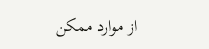از موارد ممکن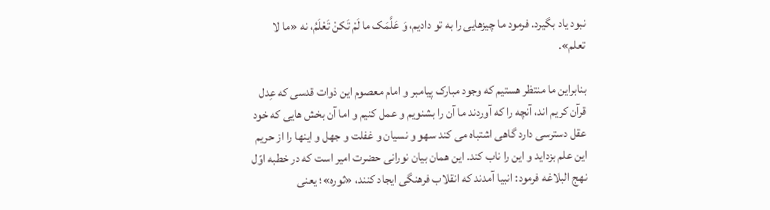نبود یاد بگیرد. فرمود ما چیزهایی را به تو دادیم، وَ عَلَّمَک ما لَمْ تَکنْ تَعْلَمُ، نه «ما لا تعلم».

بنابراین ما منتظر هستیم که وجود مبارک پیامبر و امام معصوم این ذوات قدسی که عِدل قرآن کریم اند، آنچه را که آوردند ما آن را بشنویم و عمل کنیم و اما آن بخش هایی که خود عقل دسترسی دارد گاهی اشتباه می کند سهو و نسیان و غفلت و جهل و اینها را از حریم این علم بزداید و این را ناب کند. این همان بیان نورانی حضرت امیر است که در خطبه اوّل نهج البلاغه فرمود: انبیا آمدند که انقلاب فرهنگی ایجاد کنند، «ثوره»؛ یعنی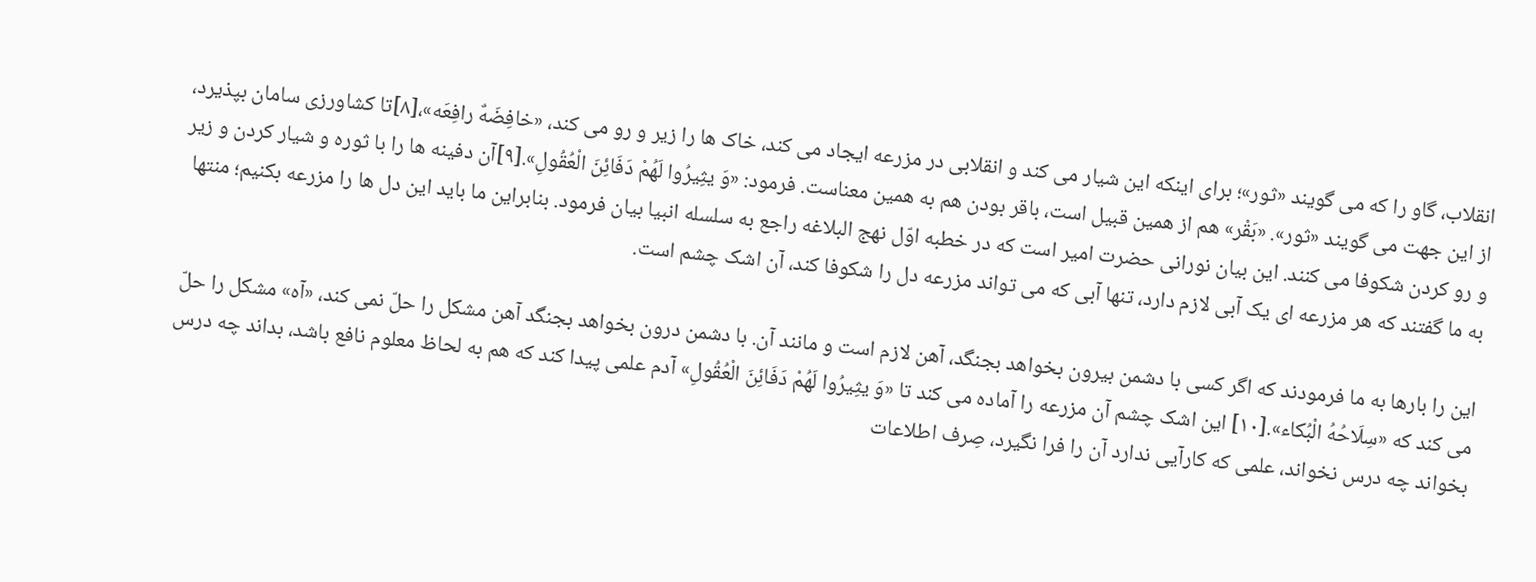انقلاب، گاو را که می گویند «ثور»؛ برای اینکه این شیار می کند و انقلابی در مزرعه ایجاد می کند، خاک ها را زیر و رو می کند، «خافِضَهٌ رافِعَه»،[۸]تا کشاورزی سامان بپذیرد، از این جهت می گویند «ثور». «بَقْر» هم از همین قبیل است، باقر بودن هم به همین معناست. فرمود: «وَ یثِیرُوا لَهُمْ دَفَائِنَ الْعُقُولِ».[۹]آن دفینه ها را با ثوره و شیار کردن و زیر و رو کردن شکوفا می کنند. این بیان نورانی حضرت امیر است که در خطبه اوّل نهج البلاغه راجع به سلسله انبیا بیان فرمود. بنابراین ما باید این دل ها را مزرعه بکنیم؛ منتها به ما گفتند که هر مزرعه ای یک آبی لازم دارد، تنها آبی که می تواند مزرعه دل را شکوفا کند، آن اشک چشم است.

این را بارها به ما فرمودند که اگر کسی با دشمن بیرون بخواهد بجنگد، آهن لازم است و مانند آن. با دشمن درون بخواهد بجنگد آهن مشکل را حلّ نمی کند، «آه» مشکل را حلّ می کند که «سِلَاحُهُ الْبُکاء».[۱۰] این اشک چشم آن مزرعه را آماده می کند تا «وَ یثِیرُوا لَهُمْ دَفَائِنَ الْعُقُولِ» آدم علمی پیدا کند که هم به لحاظ معلوم نافع باشد، بداند چه درس بخواند چه درس نخواند، علمی که کارآیی ندارد آن را فرا نگیرد، صِرف اطلاعات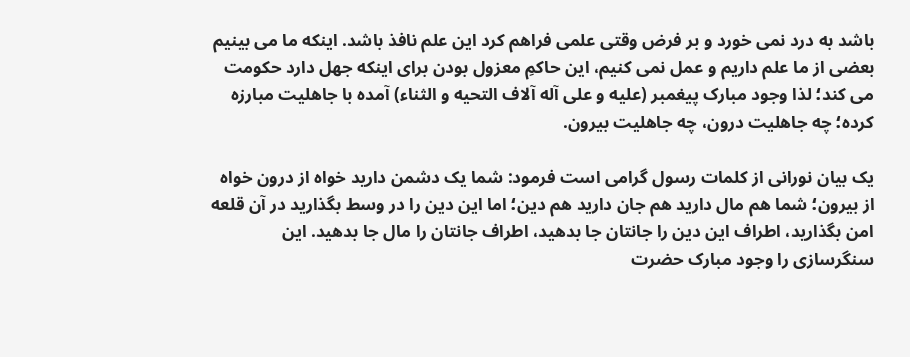باشد به درد نمی خورد و بر فرض وقتی علمی فراهم کرد این علم نافذ باشد. اینکه ما می بینیم بعضی از ما علم داریم و عمل نمی کنیم، این حاکمِ معزول بودن برای اینکه جهل دارد حکومت می کند؛ لذا وجود مبارک پیغمبر (علیه و علی آله آلاف التحیه و الثناء) آمده با جاهلیت مبارزه کرده؛ چه جاهلیت درون، چه جاهلیت بیرون.

یک بیان نورانی از کلمات رسول گرامی است فرمود: شما یک دشمن دارید خواه از درون خواه از بیرون؛ شما هم مال دارید هم جان دارید هم دین؛ اما این دین را در وسط بگذارید در آن قلعه امن بگذارید، اطراف این دین را جانتان جا بدهید، اطراف جانتان را مال جا بدهید. این سنگرسازی را وجود مبارک حضرت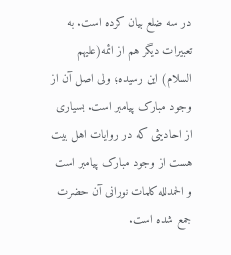در سه ضلع بیان کرده است. به تعبیرات دیگر هم از ائمه(علیهم السلام) این رسیده؛ ولی اصل آن از وجود مبارک پیامبر است. بسیاری از احادیثی که در روایات اهل بیت هست از وجود مبارک پیامبر است و الحمدلله کلمات نورانی آن حضرت جمع شده است.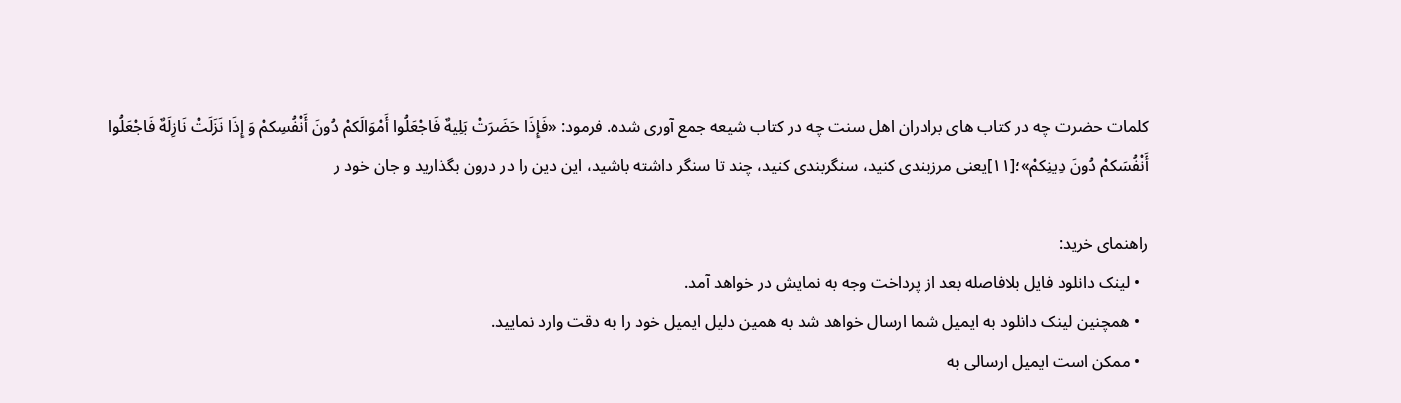کلمات حضرت چه در کتاب های برادران اهل سنت چه در کتاب شیعه جمع آوری شده. فرمود: «فَإِذَا حَضَرَتْ بَلِیهٌ فَاجْعَلُوا أَمْوَالَکمْ دُونَ أَنْفُسِکمْ وَ إِذَا نَزَلَتْ نَازِلَهٌ فَاجْعَلُوا أَنْفُسَکمْ دُونَ دِینِکمْ»؛[۱۱]یعنی مرزبندی کنید، سنگربندی کنید، چند تا سنگر داشته باشید، این دین را در درون بگذارید و جان خود ر

راهنمای خرید:
  • لینک دانلود فایل بلافاصله بعد از پرداخت وجه به نمایش در خواهد آمد.
  • همچنین لینک دانلود به ایمیل شما ارسال خواهد شد به همین دلیل ایمیل خود را به دقت وارد نمایید.
  • ممکن است ایمیل ارسالی به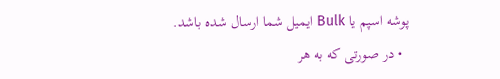پوشه اسپم یا Bulk ایمیل شما ارسال شده باشد.
  • در صورتی که به هر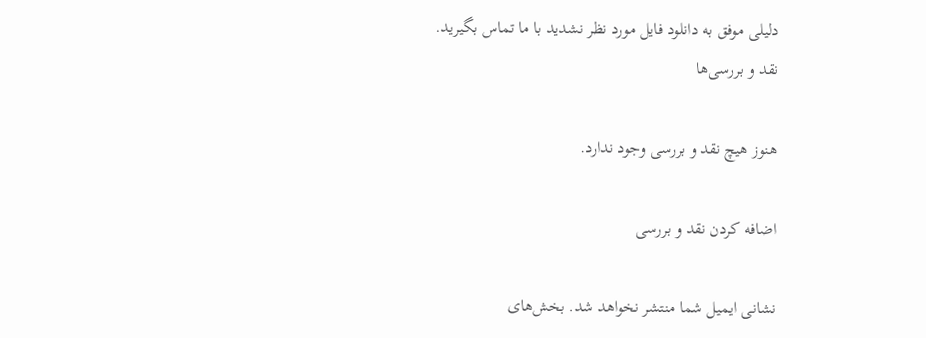دلیلی موفق به دانلود فایل مورد نظر نشدید با ما تماس بگیرید.
نقد و بررسی‌ها

هنوز هیچ نقد و بررسی وجود ندارد.

اضافه کردن نقد و بررسی

نشانی ایمیل شما منتشر نخواهد شد. بخش‌های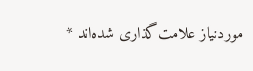موردنیاز علامت‌گذاری شده‌اند *